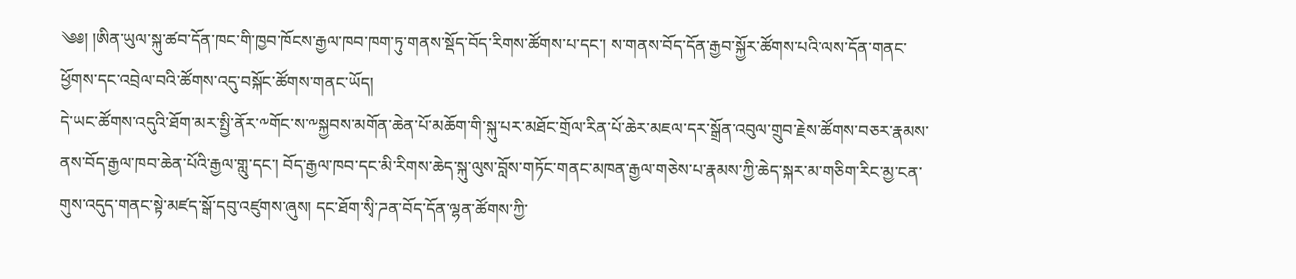༄༅། །ཨིན་ཡུལ་སྐུ་ཚབ་དོན་ཁང་གི་ཁྱབ་ཁོངས་རྒྱལ་ཁབ་ཁག་ཏུ་གནས་སྡོད་བོད་རིགས་ཚོགས་པ་དང་། ས་གནས་བོད་དོན་རྒྱབ་སྐྱོར་ཚོགས་པའི་ལས་དོན་གནང་ཕྱོགས་དང་འབྲེལ་བའི་ཚོགས་འདུ་བསྐོང་ཚོགས་གནང་ཡོད།
དེ་ཡང་ཚོགས་འདུའི་ཐོག་མར་སྤྱི་ནོར་༸གོང་ས་༸སྐྱབས་མགོན་ཆེན་པོ་མཆོག་གི་སྐུ་པར་མཐོང་གྲོལ་རིན་པོ་ཆེར་མཇལ་དར་སྒྲོན་འབུལ་གྲུབ་རྗེས་ཚོགས་བཅར་རྣམས་ནས་བོད་རྒྱལ་ཁབ་ཆེན་པོའི་རྒྱལ་གླུ་དང་། བོད་རྒྱལ་ཁབ་དང་མི་རིགས་ཆེད་སྐུ་ལུས་བློས་གཏོང་གནང་མཁན་རྒྱལ་གཅེས་པ་རྣམས་ཀྱི་ཆེད་སྐར་མ་གཅིག་རིང་མྱ་ངན་གུས་འདུད་གནང་སྟེ་མཛད་སྒོ་དབུ་འཛུགས་ཞུས། དང་ཐོག་སྭི་ཌན་བོད་དོན་ལྷན་ཚོགས་ཀྱི་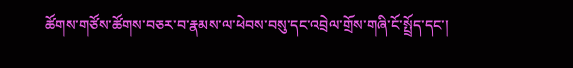ཚོགས་གཙོས་ཚོགས་བཅར་བ་རྣམས་ལ་ཕེབས་བསུ་དང་འབྲེལ་གྲོས་གཞི་ངོ་སྤྲོད་དང་།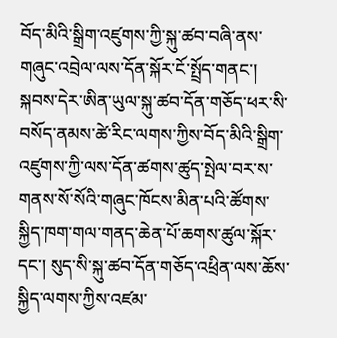བོད་མིའི་སྒྲིག་འཛུགས་ཀྱི་སྐུ་ཚབ་བཞི་ནས་གཞུང་འབྲེལ་ལས་དོན་སྐོར་ངོ་སྤྲོད་གནང་།
སྐབས་དེར་ཨིན་ཡུལ་སྐུ་ཚབ་དོན་གཅོད་ཕར་སི་བསོད་ནམས་ཚེ་རིང་ལགས་ཀྱིས་བོད་མིའི་སྒྲིག་འཛུགས་ཀྱི་ལས་དོན་ཚགས་ཚུད་སྤེལ་བར་ས་གནས་སོ་སོའི་གཞུང་ཁོངས་མིན་པའི་ཚོགས་སྐྱིད་ཁག་གལ་གནད་ཆེན་པོ་ཆགས་ཚུལ་སྐོར་དང་། སུད་སི་སྐུ་ཚབ་དོན་གཅོད་འཕྲིན་ལས་ཆོས་སྐྱིད་ལགས་ཀྱིས་འཛམ་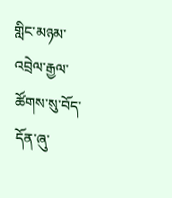གླིང་མཉམ་འབྲེལ་རྒྱལ་ཚོགས་སུ་བོད་དོན་ཞུ་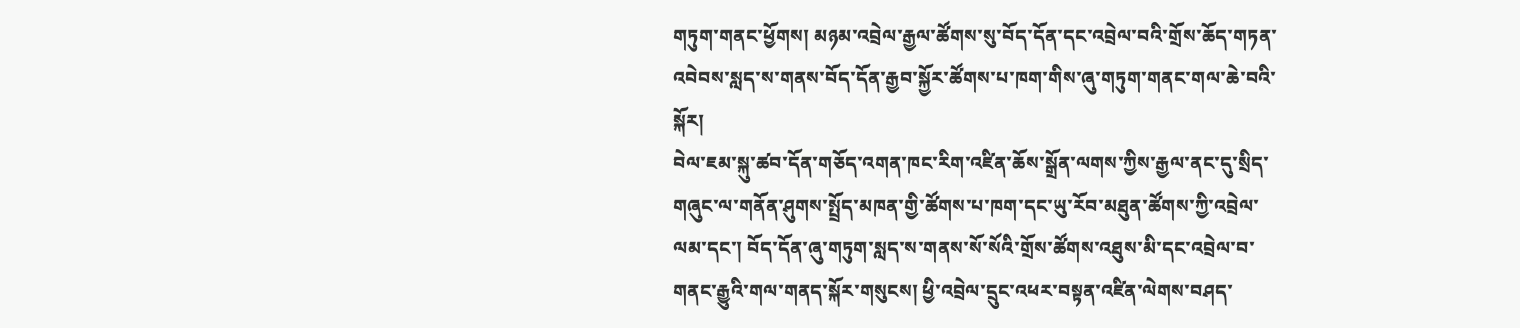གཏུག་གནང་ཕྱོགས། མཉམ་འབྲེལ་རྒྱལ་ཚོགས་སུ་བོད་དོན་དང་འབྲེལ་བའི་གྲོས་ཆོད་གཏན་འབེབས་སླད་ས་གནས་བོད་དོན་རྒྱབ་སྐྱོར་ཚོགས་པ་ཁག་གིས་ཞུ་གཏུག་གནང་གལ་ཆེ་བའི་སྐོར།
བེལ་ཇམ་སྐུ་ཚབ་དོན་གཅོད་འགན་ཁང་རིག་འཛིན་ཆོས་སྒྲོན་ལགས་ཀྱིས་རྒྱལ་ནང་དུ་སྲིད་གཞུང་ལ་གནོན་ཤུགས་སྤྲོད་མཁན་གྱི་ཚོགས་པ་ཁག་དང་ཡུ་རོབ་མཐུན་ཚོགས་ཀྱི་འབྲེལ་ལམ་དང་། བོད་དོན་ཞུ་གཏུག་སླད་ས་གནས་སོ་སོའི་གྲོས་ཚོགས་འཐུས་མི་དང་འབྲེལ་བ་གནང་རྒྱུའི་གལ་གནད་སྐོར་གསུངས། ཕྱི་འབྲེལ་དྲུང་འཕར་བསྟན་འཛིན་ལེགས་བཤད་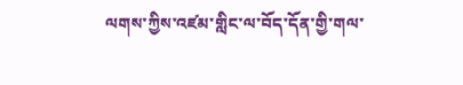ལགས་ཀྱིས་འཛམ་གླིང་ལ་བོད་དོན་གྱི་གལ་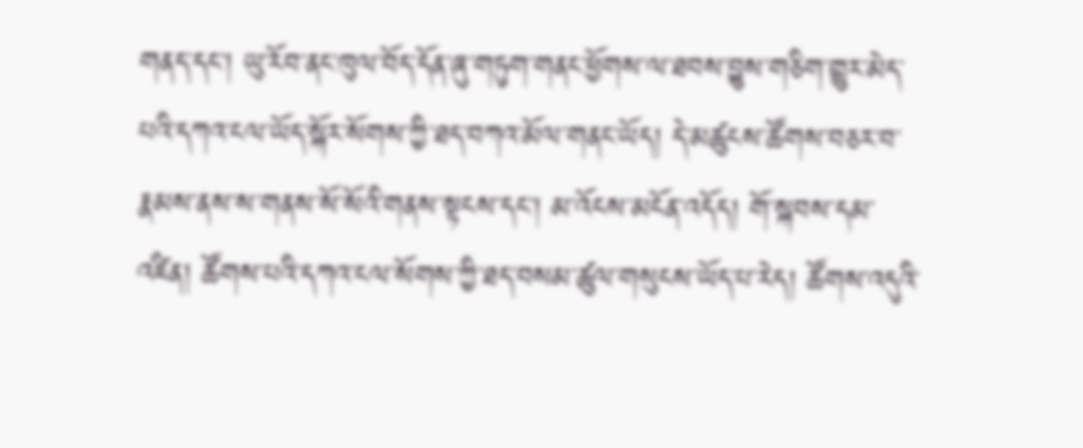གནད་དང་། ཡུ་རོབ་ནང་ཁུལ་བོད་དོན་ཞུ་གཏུག་གནང་ཕྱོགས་ལ་ཐབས་བྱུས་གཅིག་གྱུར་མེད་པའི་དཀའ་ངལ་ཡོད་སྐོར་སོགས་ཀྱི་ཐད་བཀའ་མོལ་གནང་ཡོད། དེ་མཚུངས་ཚོགས་བཅར་བ་རྣམས་ནས་ས་གནས་སོ་སོའི་གནས་སྟངས་དང་། མ་འོངས་མངོན་འདོད། གོ་སྐབས་དམ་འཛིན། ཚོགས་པའི་དཀའ་ངལ་སོགས་ཀྱི་ཐད་བསམ་ཚུལ་གསུངས་ཡོད་པ་རེད། ཚོགས་འདུའི་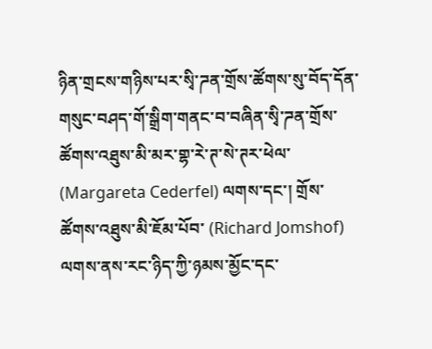ཉིན་གྲངས་གཉིས་པར་སྭི་ཌན་གྲོས་ཚོགས་སུ་བོད་དོན་གསུང་བཤད་གོ་སྒྲིག་གནང་བ་བཞིན་སྭི་ཌན་གྲོས་ཚོགས་འཐུས་མི་མར་གྷ་རེ་ཊ་སེ་ཊར་ཕེལ་ (Margareta Cederfel) ལགས་དང་། གྲོས་ཚོགས་འཐུས་མི་ཇོམ་པོབ་ (Richard Jomshof) ལགས་ནས་རང་ཉིད་ཀྱི་ཉམས་མྱོང་དང་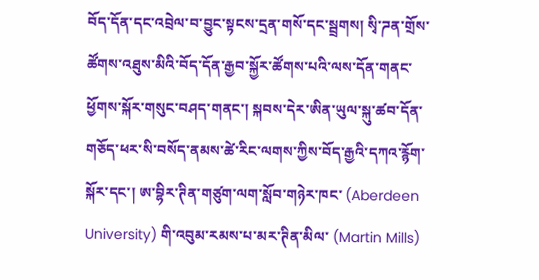བོད་དོན་དང་འབྲེལ་བ་བྱུང་སྟངས་དྲན་གསོ་དང་སྦྲགས། སྭི་ཌན་གྲོས་ཚོགས་འཐུས་མིའི་བོད་དོན་རྒྱབ་སྐྱོར་ཚོགས་པའི་ལས་དོན་གནང་ཕྱོགས་སྐོར་གསུང་བཤད་གནང་། སྐབས་དེར་ཨིན་ཡུལ་སྐུ་ཚབ་དོན་གཅོད་ཕར་སི་བསོད་ནམས་ཚེ་རིང་ལགས་ཀྱིས་བོད་རྒྱའི་དཀའ་རྙོག་སྐོར་དང་། ཨ་བྷིར་ཊིན་གཙུག་ལག་སློབ་གཉེར་ཁང་ (Aberdeen University) གི་འབུམ་རམས་པ་མར་ཊིན་མིལ་ (Martin Mills)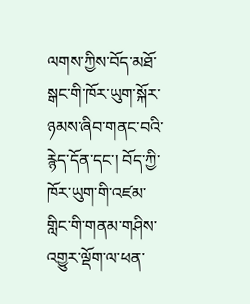ལགས་ཀྱིས་བོད་མཐོ་སྒང་གི་ཁོར་ཡུག་སྐོར་ཉམས་ཞིབ་གནང་བའི་རྙེད་དོན་དང་། བོད་ཀྱི་ཁོར་ཡུག་གི་འཛམ་གླིང་གི་གནམ་གཤིས་འགྱུར་ལྡོག་ལ་ཕན་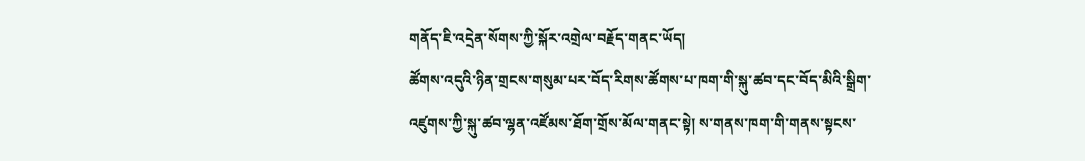གནོད་ཇི་འདྲེན་སོགས་ཀྱི་སྐོར་འགྲེལ་བརྗོད་གནང་ཡོད།
ཚོགས་འདུའི་ཉིན་གྲངས་གསུམ་པར་བོད་རིགས་ཚོགས་པ་ཁག་གི་སྐུ་ཚབ་དང་བོད་མིའི་སྒྲིག་འཛུགས་ཀྱི་སྐུ་ཚབ་ལྷན་འཛོམས་ཐོག་གྲོས་མོལ་གནང་སྟེ། ས་གནས་ཁག་གི་གནས་སྟངས་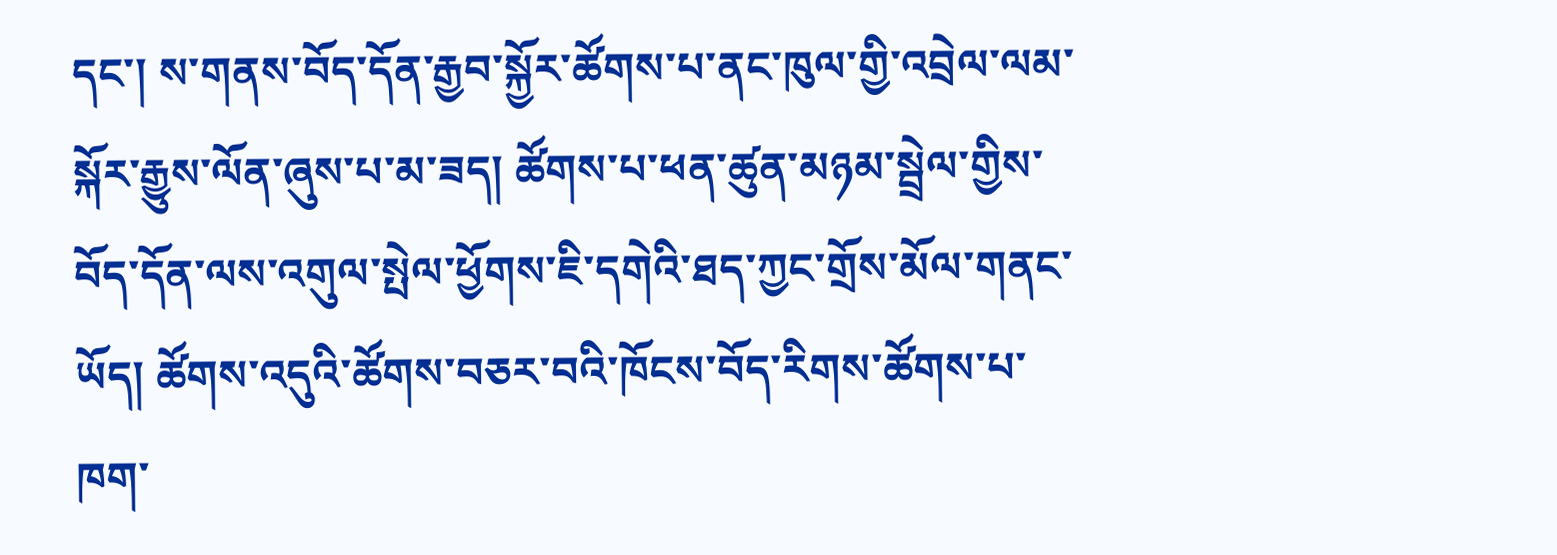དང་། ས་གནས་བོད་དོན་རྒྱབ་སྐྱོར་ཚོགས་པ་ནང་ཁུལ་གྱི་འབྲེལ་ལམ་སྐོར་རྒྱུས་ལོན་ཞུས་པ་མ་ཟད། ཚོགས་པ་ཕན་ཚུན་མཉམ་སྦྲེལ་གྱིས་བོད་དོན་ལས་འགུལ་སྤེལ་ཕྱོགས་ཇི་དགེའི་ཐད་ཀྱང་གྲོས་མོལ་གནང་ཡོད། ཚོགས་འདུའི་ཚོགས་བཅར་བའི་ཁོངས་བོད་རིགས་ཚོགས་པ་ཁག་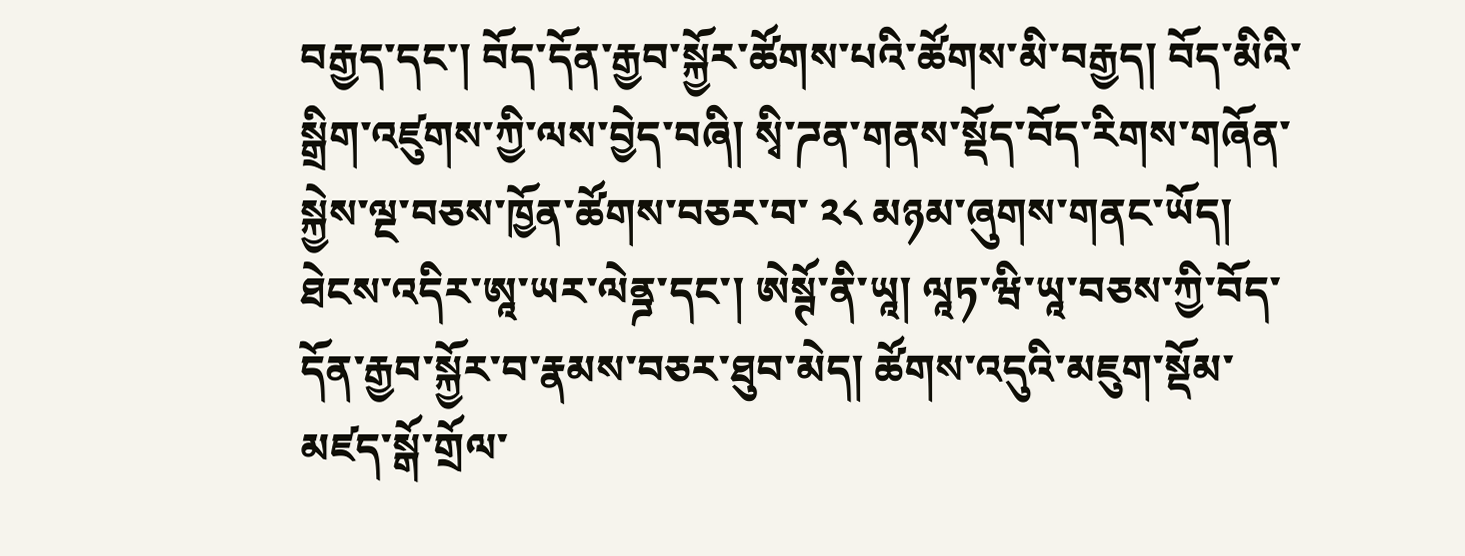བརྒྱད་དང་། བོད་དོན་རྒྱབ་སྐྱོར་ཚོགས་པའི་ཚོགས་མི་བརྒྱད། བོད་མིའི་སྒྲིག་འཛུགས་ཀྱི་ལས་བྱེད་བཞི། སྭི་ཌན་གནས་སྡོད་བོད་རིགས་གཞོན་སྐྱེས་ལྔ་བཅས་ཁྱོན་ཚོགས་བཅར་བ་ ༢༨ མཉམ་ཞུགས་གནང་ཡོད།
ཐེངས་འདིར་ཨཱ་ཡར་ལེནྜ་དང་། ཨེསྚོ་ནི་ཡཱ། ལཱཏ་ཝི་ཡཱ་བཅས་ཀྱི་བོད་དོན་རྒྱབ་སྐྱོར་བ་རྣམས་བཅར་ཐུབ་མེད། ཚོགས་འདུའི་མཇུག་སྡོམ་མཛད་སྒོ་གྲོལ་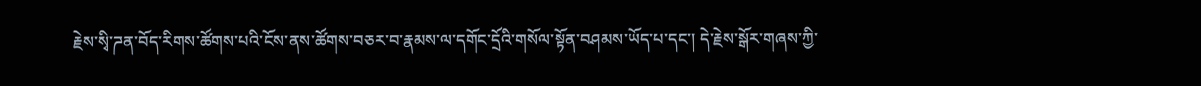རྗེས་སྭི་ཌན་བོད་རིགས་ཚོགས་པའི་ངོས་ནས་ཚོགས་བཅར་བ་རྣམས་ལ་དགོང་དྲོའི་གསོལ་སྟོན་བཤམས་ཡོད་པ་དང་། དེ་རྗེས་སྒོར་གཞས་ཀྱི་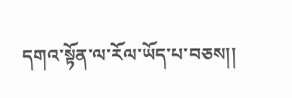དགའ་སྟོན་ལ་རོལ་ཡོད་པ་བཅས།།